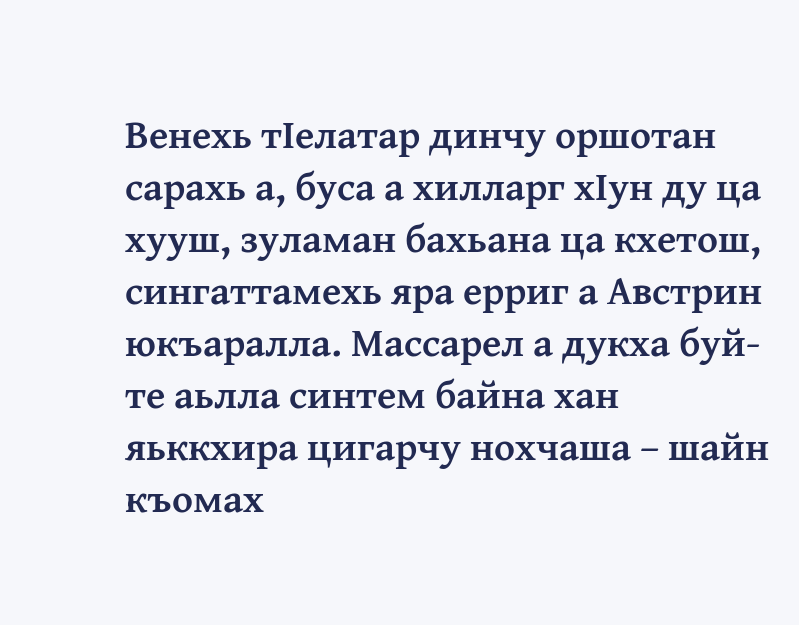Венехь тIелатар динчу оршотан сарахь а, буса а хилларг хIун ду ца хууш, зуламан бахьана ца кхетош, сингаттамехь яра ерриг а Австрин юкъаралла. Массарел а дукха буй-те аьлла синтем байна хан яьккхира цигарчу нохчаша – шайн къомах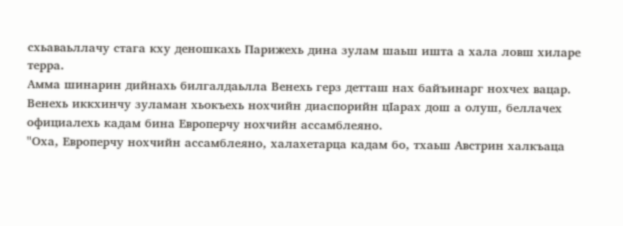схьаваьллачу стага кху деношкахь Парижехь дина зулам шаьш ишта а хала ловш хиларе терра.
Амма шинарин дийнахь билгалдаьлла Венехь герз детташ нах байъинарг нохчех вацар.
Венехь иккхинчу зуламан хьокъехь нохчийн диаспорийн цIарах дош а олуш, беллачех официалехь кадам бина Европерчу нохчийн ассамблеяно.
"Оха, Европерчу нохчийн ассамблеяно, халахетарца кадам бо, тхаьш Австрин халкъаца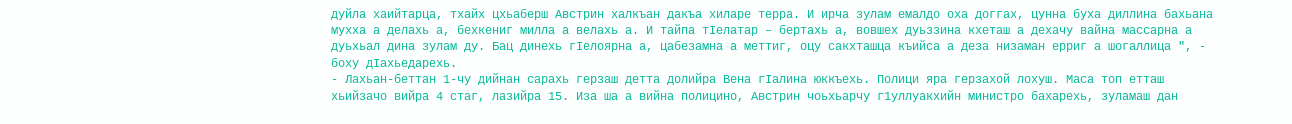дуйла хаийтарца, тхайх цхьаберш Австрин халкъан дакъа хиларе терра. И ирча зулам емалдо оха доггах, цунна буха диллина бахьана мухха а делахь а, бехкениг милла а велахь а. И тайпа тIелатар – бертахь а, вовшех дуьззина кхеташ а дехачу вайна массарна а дуьхьал дина зулам ду. Бац динехь гIелоярна а, цабезамна а меттиг, оцу сакхташца къийса а деза низаман ерриг а шогаллица ", - боху дIахьедарехь.
- Лахьан-беттан 1-чу дийнан сарахь герзаш детта долийра Вена гIалина юккъехь. Полици яра герзахой лохуш. Маса топ етташ хьийзачо вийра 4 стаг, лазийра 15. Иза ша а вийна полицино, Австрин чоьхьарчу г1уллуакхийн министро бахарехь, зуламаш дан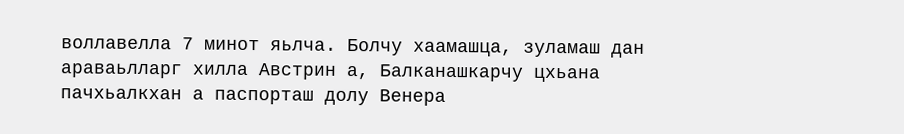воллавелла 7 минот яьлча. Болчу хаамашца, зуламаш дан араваьлларг хилла Австрин а, Балканашкарчу цхьана пачхьалкхан а паспорташ долу Венера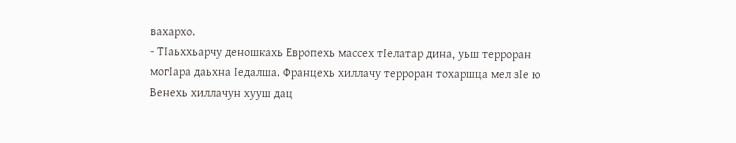вахархо.
- ТIаьххьарчу деношкахь Европехь массех тIелатар дина, уьш терроран могIара даьхна Iедалша. Францехь хиллачу терроран тохаршца мел зIе ю Венехь хиллачун хууш дац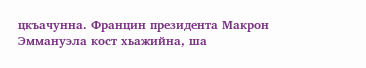цкъачунна. Францин президента Макрон Эммануэла кост хьажийна, ша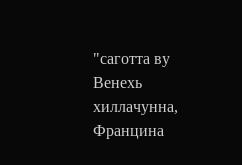"саготта ву Венехь хиллачунна, Францина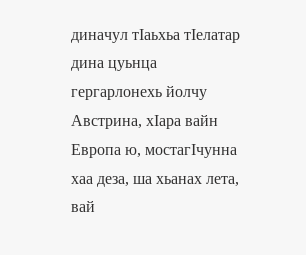диначул тIаьхьа тIелатар дина цуьнца гергарлонехь йолчу Австрина, хIара вайн Европа ю, мостагIчунна хаа деза, ша хьанах лета, вай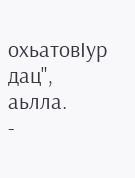охьатовIур дац", аьлла.
-